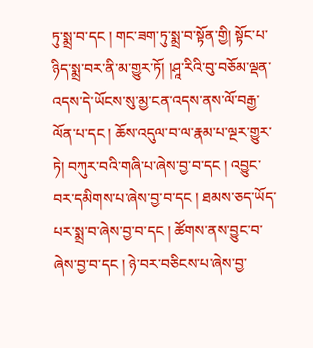ཏུ་སྨྲ་བ་དང ། གང་ཟག་ཏུ་སྨྲ་བ་སྟོན་གྱི། སྟོང་པ་ཉིད་སྨྲ་བར་ནི་མ་གྱུར་ཏོ། །ཤཱ་རིའི་བུ་བཅོམ་ལྡན་འདས་དེ་ཡོངས་སུ་མྱ་ངན་འདས་ནས་ལོ་བརྒྱ་ལོན་པ་དང ། ཆོས་འདུལ་བ་ལ་རྣམ་པ་ལྔར་གྱུར་ཏེ། བཀུར་བའི་གཞི་པ་ཞེས་བྱ་བ་དང ། འབྱུང་བར་དམིགས་པ་ཞེས་བྱ་བ་དང ། ཐམས་ཅད་ཡོད་པར་སྨྲ་བ་ཞེས་བྱ་བ་དང ། ཚོགས་ནས་བྱུང་བ་ཞེས་བྱ་བ་དང ། ཉེ་བར་བཅིངས་པ་ཞེས་བྱ་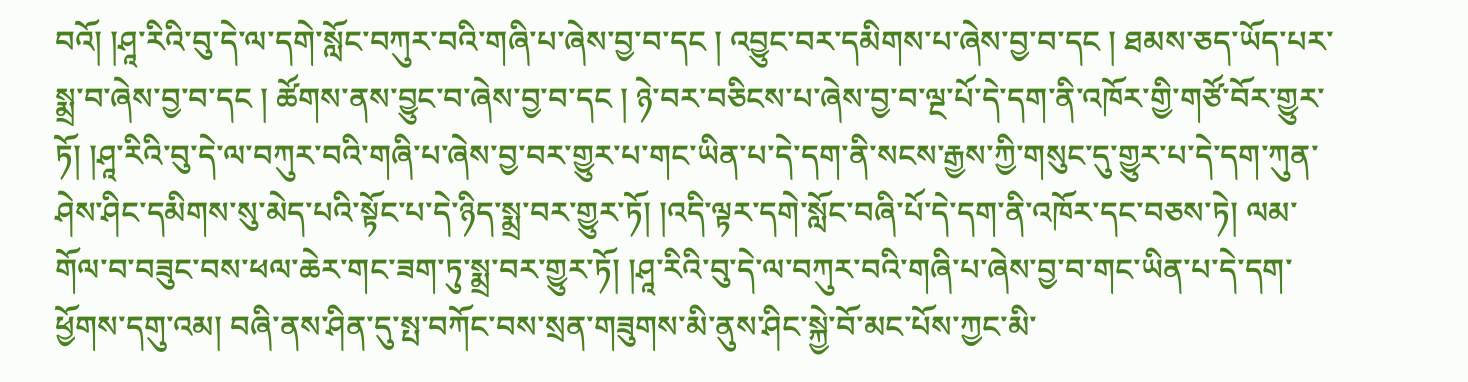བའོ། །ཤཱ་རིའི་བུ་དེ་ལ་དགེ་སློང་བཀུར་བའི་གཞི་པ་ཞེས་བྱ་བ་དང ། འབྱུང་བར་དམིགས་པ་ཞེས་བྱ་བ་དང ། ཐམས་ཅད་ཡོད་པར་སྨྲ་བ་ཞེས་བྱ་བ་དང ། ཚོགས་ནས་བྱུང་བ་ཞེས་བྱ་བ་དང ། ཉེ་བར་བཅིངས་པ་ཞེས་བྱ་བ་ལྔ་པོ་དེ་དག་ནི་འཁོར་གྱི་གཙོ་བོར་གྱུར་ཏོ། །ཤཱ་རིའི་བུ་དེ་ལ་བཀུར་བའི་གཞི་པ་ཞེས་བྱ་བར་གྱུར་པ་གང་ཡིན་པ་དེ་དག་ནི་སངས་རྒྱས་ཀྱི་གསུང་དུ་གྱུར་པ་དེ་དག་ཀུན་ཤེས་ཤིང་དམིགས་སུ་མེད་པའི་སྟོང་པ་དེ་ཉིད་སྨྲ་བར་གྱུར་ཏོ། །འདི་ལྟར་དགེ་སློང་བཞི་པོ་དེ་དག་ནི་འཁོར་དང་བཅས་ཏེ། ལམ་གོལ་བ་བཟུང་བས་ཕལ་ཆེར་གང་ཟག་ཏུ་སྨྲ་བར་གྱུར་ཏོ། །ཤཱ་རིའི་བུ་དེ་ལ་བཀུར་བའི་གཞི་པ་ཞེས་བྱ་བ་གང་ཡིན་པ་དེ་དག་ཕྱོགས་དགུ་འམ། བཞི་ནས་ཤིན་དུ་སྤ་བཀོང་བས་སྲན་གཟུགས་མི་ནུས་ཤིང་སྐྱེ་བོ་མང་པོས་ཀྱང་མི་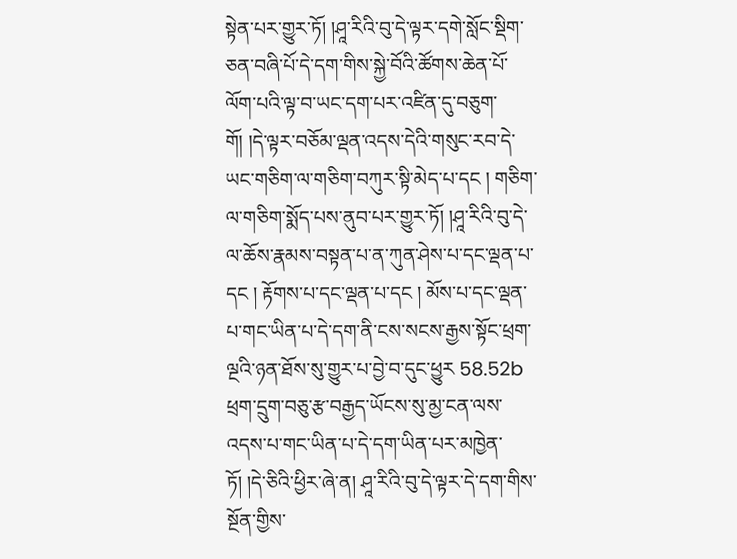སྟེན་པར་གྱུར་ཏོ། །ཤཱ་རིའི་བུ་དེ་ལྟར་དགེ་སློང་སྡིག་ཅན་བཞི་པོ་དེ་དག་གིས་སྐྱེ་བོའི་ཚོགས་ཆེན་པོ་ལོག་པའི་ལྟ་བ་ཡང་དག་པར་འཛིན་དུ་བཅུག་གོ། །དེ་ལྟར་བཅོམ་ལྡན་འདས་དེའི་གསུང་རབ་དེ་ཡང་གཅིག་ལ་གཅིག་བཀུར་སྟི་མེད་པ་དང ། གཅིག་ལ་གཅིག་སྨོད་པས་ནུབ་པར་གྱུར་ཏོ། །ཤཱ་རིའི་བུ་དེ་ལ་ཆོས་རྣམས་བསྟན་པ་ན་ཀུན་ཤེས་པ་དང་ལྡན་པ་དང ། རྟོགས་པ་དང་ལྡན་པ་དང ། མོས་པ་དང་ལྡན་པ་གང་ཡིན་པ་དེ་དག་ནི་ངས་སངས་རྒྱས་སྟོང་ཕྲག་ལྔའི་ཉན་ཐོས་སུ་གྱུར་པ་བྱེ་བ་དུང་ཕྱུར 58.52b ཕྲག་དྲུག་བཅུ་རྩ་བརྒྱད་ཡོངས་སུ་མྱ་ངན་ལས་འདས་པ་གང་ཡིན་པ་དེ་དག་ཡིན་པར་མཁྱེན་ཏོ། །དེ་ཅིའི་ཕྱིར་ཞེ་ན། ཤཱ་རིའི་བུ་དེ་ལྟར་དེ་དག་གིས་སྔོན་གྱིས་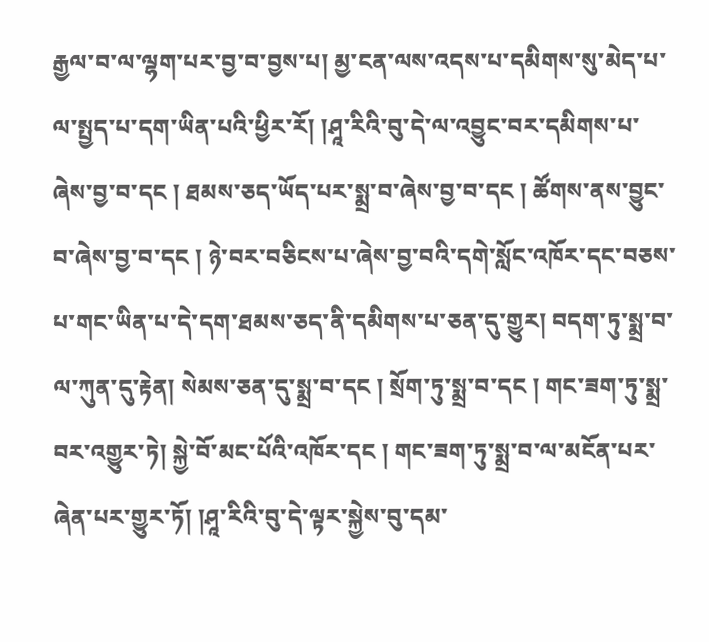རྒྱལ་བ་ལ་ལྷག་པར་བྱ་བ་བྱས་པ། མྱ་ངན་ལས་འདས་པ་དམིགས་སུ་མེད་པ་ལ་སྤྱད་པ་དག་ཡིན་པའི་ཕྱིར་རོ། །ཤཱ་རིའི་བུ་དེ་ལ་འབྱུང་བར་དམིགས་པ་ཞེས་བྱ་བ་དང ། ཐམས་ཅད་ཡོད་པར་སྨྲ་བ་ཞེས་བྱ་བ་དང ། ཚོགས་ནས་བྱུང་བ་ཞེས་བྱ་བ་དང ། ཉེ་བར་བཅིངས་པ་ཞེས་བྱ་བའི་དགེ་སློང་འཁོར་དང་བཅས་པ་གང་ཡིན་པ་དེ་དག་ཐམས་ཅད་ནི་དམིགས་པ་ཅན་དུ་གྱུར། བདག་ཏུ་སྨྲ་བ་ལ་ཀུན་དུ་རྟེན། སེམས་ཅན་དུ་སྨྲ་བ་དང ། སྲོག་ཏུ་སྨྲ་བ་དང ། གང་ཟག་ཏུ་སྨྲ་བར་འགྱུར་ཏེ། སྐྱེ་བོ་མང་པོའི་འཁོར་དང ། གང་ཟག་ཏུ་སྨྲ་བ་ལ་མངོན་པར་ཞེན་པར་གྱུར་ཏོ། །ཤཱ་རིའི་བུ་དེ་ལྟར་སྐྱེས་བུ་དམ་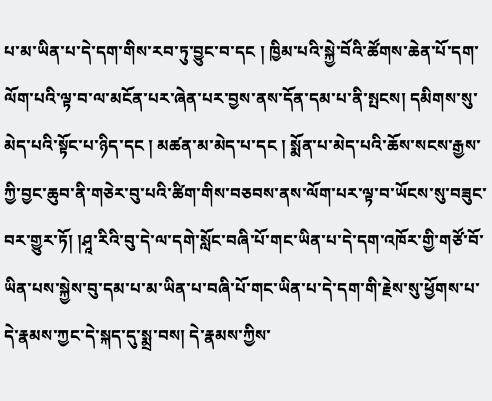པ་མ་ཡིན་པ་དེ་དག་གིས་རབ་ཏུ་བྱུང་བ་དང ། ཁྱིམ་པའི་སྐྱེ་བོའི་ཚོགས་ཆེན་པོ་དག་ལོག་པའི་ལྟ་བ་ལ་མངོན་པར་ཞེན་པར་བྱས་ནས་དོན་དམ་པ་ནི་སྤངས། དམིགས་སུ་མེད་པའི་སྟོང་པ་ཉིད་དང ། མཚན་མ་མེད་པ་དང ། སྨོན་པ་མེད་པའི་ཆོས་སངས་རྒྱས་ཀྱི་བྱང་ཆུབ་ནི་གཅེར་བུ་པའི་ཚིག་གིས་བཅབས་ནས་ལོག་པར་ལྟ་བ་ཡོངས་སུ་བཟུང་བར་གྱུར་ཏོ། །ཤཱ་རིའི་བུ་དེ་ལ་དགེ་སློང་བཞི་པོ་གང་ཡིན་པ་དེ་དག་འཁོར་གྱི་གཙོ་བོ་ཡིན་པས་སྐྱེས་བུ་དམ་པ་མ་ཡིན་པ་བཞི་པོ་གང་ཡིན་པ་དེ་དག་གི་རྗེས་སུ་ཕྱོགས་པ་དེ་རྣམས་ཀྱང་དེ་སྐད་དུ་སྨྲ་བས། དེ་རྣམས་ཀྱིས་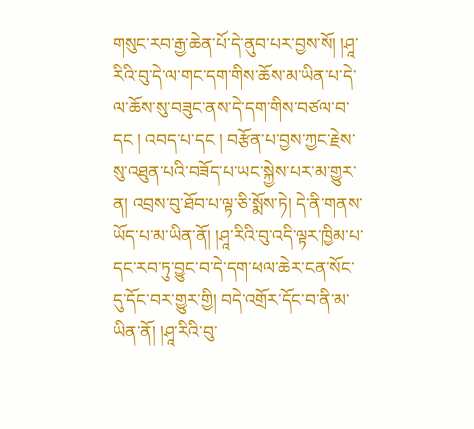གསུང་རབ་རྒྱ་ཆེན་པོ་དེ་ནུབ་པར་བྱས་སོ། །ཤཱ་རིའི་བུ་དེ་ལ་གང་དག་གིས་ཆོས་མ་ཡིན་པ་དེ་ལ་ཆོས་སུ་བཟུང་ནས་དེ་དག་གིས་བཙལ་བ་དང ། འབད་པ་དང ། བརྩོན་པ་བྱས་ཀྱང་རྗེས་སུ་འཐུན་པའི་བཟོད་པ་ཡང་སྐྱེས་པར་མ་གྱུར་ན། འབྲས་བུ་ཐོབ་པ་ལྟ་ཅི་སྨོས་ཏེ། དེ་ནི་གནས་ཡོད་པ་མ་ཡིན་ནོ། །ཤཱ་རིའི་བུ་འདི་ལྟར་ཁྱིམ་པ་དང་རབ་ཏུ་བྱུང་བ་དེ་དག་ཕལ་ཆེར་ངན་སོང་དུ་དོང་བར་གྱུར་གྱི། བདེ་འགྲོར་དོང་བ་ནི་མ་ཡིན་ནོ། །ཤཱ་རིའི་བུ་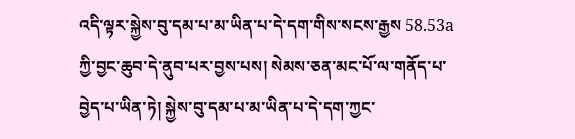འདི་ལྟར་སྐྱེས་བུ་དམ་པ་མ་ཡིན་པ་དེ་དག་གིས་སངས་རྒྱས 58.53a ཀྱི་བྱང་ཆུབ་དེ་ནུབ་པར་བྱས་པས། སེམས་ཅན་མང་པོ་ལ་གནོད་པ་བྱེད་པ་ཡིན་ཏེ། སྐྱེས་བུ་དམ་པ་མ་ཡིན་པ་དེ་དག་ཀྱང་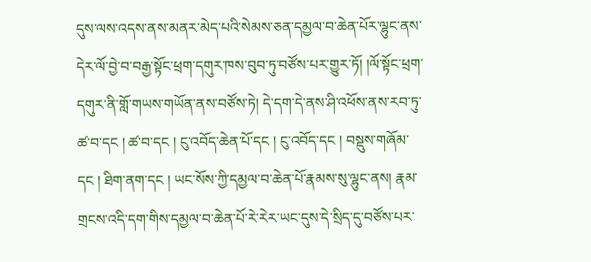དུས་ལས་འདས་ནས་མནར་མེད་པའི་སེམས་ཅན་དམྱལ་བ་ཆེན་པོར་ལྷུང་ནས་དེར་ལོ་བྱེ་བ་བརྒྱ་སྟོང་ཕྲག་དགུར་ཁས་བུབ་ཏུ་བཙོས་པར་གྱུར་ཏོ། །ལོ་སྟོང་ཕྲག་དགུར་ནི་གློ་གཡས་གཡོན་ནས་བཙོས་ཏེ། དེ་དག་དེ་ནས་ཤི་འཕོས་ནས་རབ་ཏུ་ཚ་བ་དང ། ཚ་བ་དང ། ངུ་འབོད་ཆེན་པོ་དང ། ངུ་འབོད་དང ། བསྡུས་གཞོམ་དང ། ཐིག་ནག་དང ། ཡང་སོས་ཀྱི་དམྱལ་བ་ཆེན་པོ་རྣམས་སུ་ལྷུང་ནས། རྣམ་གྲངས་འདི་དག་གིས་དམྱལ་བ་ཆེན་པོ་རེ་རེར་ཡང་དུས་དེ་སྲིད་དུ་བཙོས་པར་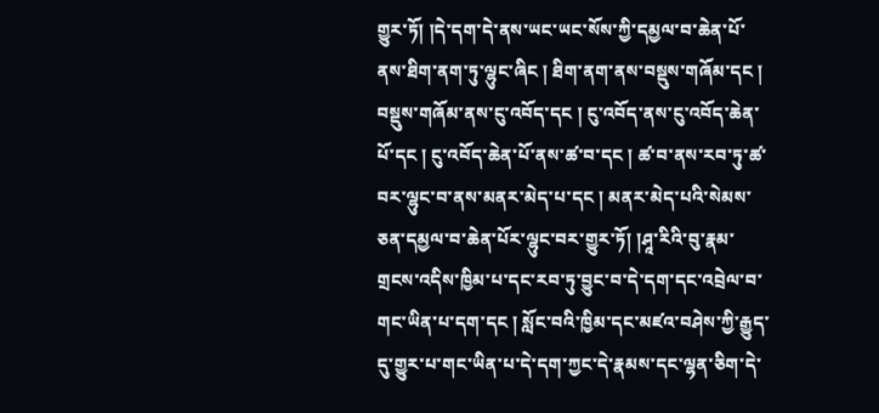གྱུར་ཏོ། །དེ་དག་དེ་ནས་ཡང་ཡང་སོས་ཀྱི་དམྱལ་བ་ཆེན་པོ་ནས་ཐིག་ནག་ཏུ་ལྷུང་ཞིང ། ཐིག་ནག་ནས་བསྡུས་གཞོམ་དང ། བསྡུས་གཞོམ་ནས་ངུ་འབོད་དང ། ངུ་འབོད་ནས་ངུ་འབོད་ཆེན་པོ་དང ། ངུ་འབོད་ཆེན་པོ་ནས་ཚ་བ་དང ། ཚ་བ་ནས་རབ་ཏུ་ཚ་བར་ལྷུང་བ་ནས་མནར་མེད་པ་དང ། མནར་མེད་པའི་སེམས་ཅན་དམྱལ་བ་ཆེན་པོར་ལྷུང་བར་གྱུར་ཏོ། །ཤཱ་རིའི་བུ་རྣམ་གྲངས་འདིས་ཁྱིམ་པ་དང་རབ་ཏུ་བྱུང་བ་དེ་དག་དང་འབྲེལ་བ་གང་ཡིན་པ་དག་དང ། སློང་བའི་ཁྱིམ་དང་མཛའ་བཤེས་ཀྱི་རྒྱུད་དུ་གྱུར་པ་གང་ཡིན་པ་དེ་དག་ཀྱང་དེ་རྣམས་དང་ལྷན་ཅིག་དེ་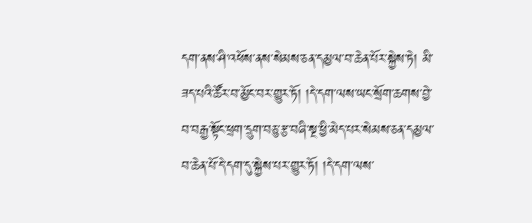དག་ནས་ཤི་འཕོས་ནས་སེམས་ཅན་དམྱལ་བ་ཆེན་པོར་སྐྱེས་ཏེ། མི་ཟད་པའི་ཚོར་བ་མྱོང་བར་གྱུར་ཏོ། །དེ་དག་ལས་ཡང་སྲོག་ཆགས་བྱེ་བ་བརྒྱ་སྟོང་ཕྲག་དྲུག་བཅུ་རྩ་བཞི་སྔ་ཕྱི་མེད་པར་སེམས་ཅན་དམྱལ་བ་ཆེན་པོ་དེ་དག་དུ་སྐྱེས་པར་གྱུར་ཏོ། །དེ་དག་ལས་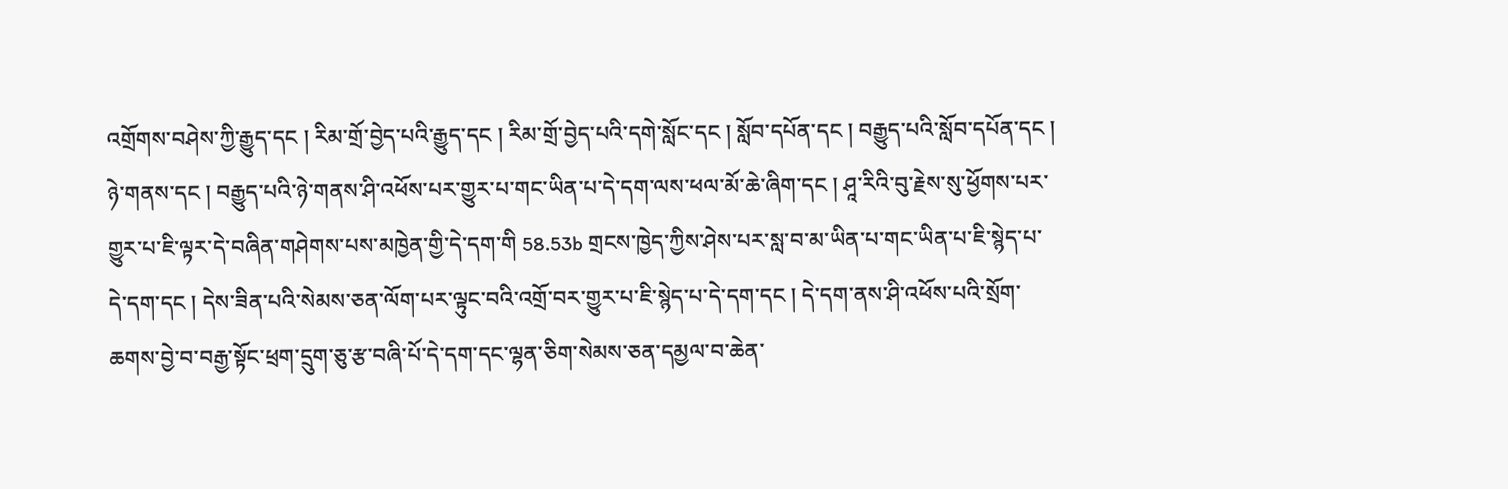འགྲོགས་བཤེས་ཀྱི་རྒྱུད་དང ། རིམ་གྲོ་བྱེད་པའི་རྒྱུད་དང ། རིམ་གྲོ་བྱེད་པའི་དགེ་སློང་དང ། སློབ་དཔོན་དང ། བརྒྱུད་པའི་སློབ་དཔོན་དང ། ཉེ་གནས་དང ། བརྒྱུད་པའི་ཉེ་གནས་ཤི་འཕོས་པར་གྱུར་པ་གང་ཡིན་པ་དེ་དག་ལས་ཕལ་མོ་ཆེ་ཞིག་དང ། ཤཱ་རིའི་བུ་རྗེས་སུ་ཕྱོགས་པར་གྱུར་པ་ཇི་ལྟར་དེ་བཞིན་གཤེགས་པས་མཁྱེན་གྱི་དེ་དག་གི 58.53b གྲངས་ཁྱེད་ཀྱིས་ཤེས་པར་སླ་བ་མ་ཡིན་པ་གང་ཡིན་པ་ཇི་སྙེད་པ་དེ་དག་དང ། དེས་ཟིན་པའི་སེམས་ཅན་ལོག་པར་ལྟུང་བའི་འགྲོ་བར་གྱུར་པ་ཇི་སྙེད་པ་དེ་དག་དང ། དེ་དག་ནས་ཤི་འཕོས་པའི་སྲོག་ཆགས་བྱེ་བ་བརྒྱ་སྟོང་ཕྲག་དྲུག་ཅུ་རྩ་བཞི་པོ་དེ་དག་དང་ལྷན་ཅིག་སེམས་ཅན་དམྱལ་བ་ཆེན་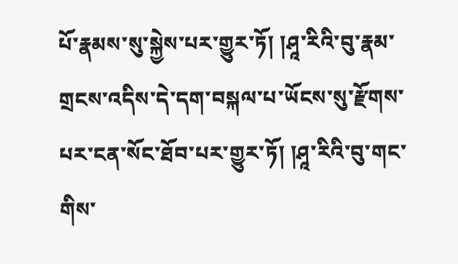པོ་རྣམས་སུ་སྐྱེས་པར་གྱུར་ཏོ། །ཤཱ་རིའི་བུ་རྣམ་གྲངས་འདིས་དེ་དག་བསྐལ་པ་ཡོངས་སུ་རྫོགས་པར་ངན་སོང་ཐོབ་པར་གྱུར་ཏོ། །ཤཱ་རིའི་བུ་གང་གིས་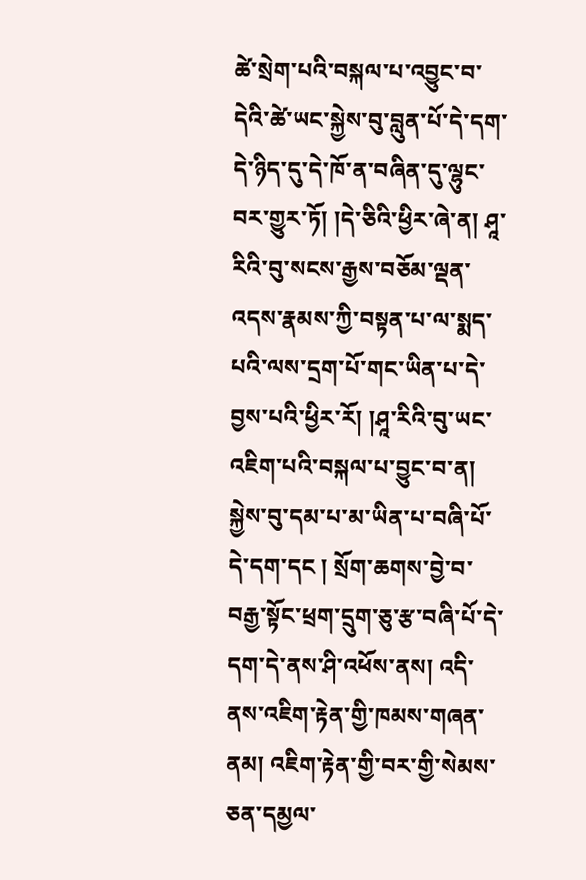ཚེ་སྲེག་པའི་བསྐལ་པ་འབྱུང་བ་དེའི་ཚེ་ཡང་སྐྱེས་བུ་བླུན་པོ་དེ་དག་དེ་ཉིད་དུ་དེ་ཁོ་ན་བཞིན་དུ་ལྷུང་བར་གྱུར་ཏོ། །དེ་ཅིའི་ཕྱིར་ཞེ་ན། ཤཱ་རིའི་བུ་སངས་རྒྱས་བཅོམ་ལྡན་འདས་རྣམས་ཀྱི་བསྟན་པ་ལ་སྨད་པའི་ལས་དྲག་པོ་གང་ཡིན་པ་དེ་བྱས་པའི་ཕྱིར་རོ། །ཤཱ་རིའི་བུ་ཡང་འཇིག་པའི་བསྐལ་པ་བྱུང་བ་ན། སྐྱེས་བུ་དམ་པ་མ་ཡིན་པ་བཞི་པོ་དེ་དག་དང ། སྲོག་ཆགས་བྱེ་བ་བརྒྱ་སྟོང་ཕྲག་དྲུག་ཅུ་རྩ་བཞི་པོ་དེ་དག་དེ་ནས་ཤི་འཕོས་ནས། འདི་ནས་འཇིག་རྟེན་གྱི་ཁམས་གཞན་ནམ། འཇིག་རྟེན་གྱི་བར་གྱི་སེམས་ཅན་དམྱལ་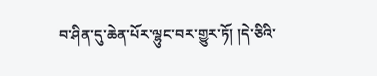བ་ཤིན་དུ་ཆེན་པོར་ལྷུང་བར་གྱུར་ཏོ། །དེ་ཅིའི་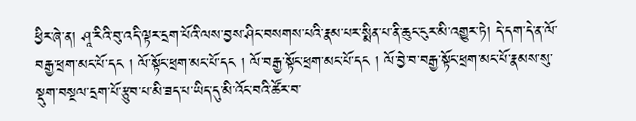ཕྱིར་ཞེ་ན། ཤཱ་རིའི་བུ་འདི་ལྟར་དྲག་པོའི་ལས་བྱས་ཤིང་བསགས་པའི་རྣམ་པར་སྨིན་པ་ནི་ཆུང་ངུར་མི་འགྱུར་ཏེ། དེ་དག་དེ་ན་ལོ་བརྒྱ་ཕྲག་མང་པོ་དང ། ལོ་སྟོང་ཕྲག་མང་པོ་དང ། ལོ་བརྒྱ་སྟོང་ཕྲག་མང་པོ་དང ། ལོ་བྱེ་བ་བརྒྱ་སྟོང་ཕྲག་མང་པོ་རྣམས་སུ་སྡུག་བསྔལ་དྲག་པོ་རྩུབ་པ་མི་ཟད་པ་ཡིད་དུ་མི་འོང་བའི་ཚོར་བ་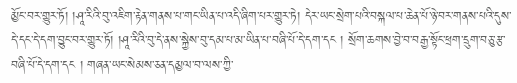མྱོང་བར་གྱུར་ཏོ། །ཤཱ་རིའི་བུ་འཇིག་རྟེན་གནས་པ་གང་ཡིན་པ་འདི་ཞིག་པར་གྱུར་ཏེ། དེར་ཡང་སྲེག་པའི་བསྐལ་པ་ཆེན་པོ་ཉེ་བར་གནས་པའི་དུས་དེ་དང་དེ་དག་བྱུང་བར་གྱུར་ཏོ། །ཤཱ་རིའི་བུ་དེ་ནས་སྐྱེས་བུ་དམ་པ་མ་ཡིན་པ་བཞི་པོ་དེ་དག་དང ། སྲོག་ཆགས་བྱེ་བ་བརྒྱ་སྟོང་ཕྲག་དྲུག་བཅུ་རྩ་བཞི་པོ་དེ་དག་དང ། གཞན་ཡང་སེམས་ཅན་དམྱལ་བ་ལས་ཀྱི་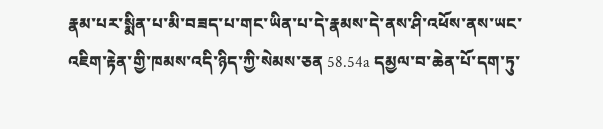རྣམ་པར་སྨིན་པ་མི་བཟད་པ་གང་ཡིན་པ་དེ་རྣམས་དེ་ནས་ཤི་འཕོས་ནས་ཡང་འཇིག་རྟེན་གྱི་ཁམས་འདི་ཉིད་ཀྱི་སེམས་ཅན 58.54a དམྱལ་བ་ཆེན་པོ་དག་ཏུ་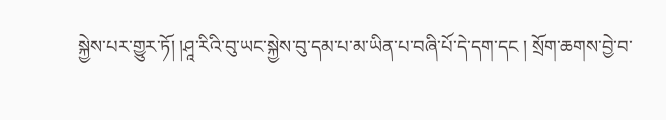སྐྱེས་པར་གྱུར་ཏོ། །ཤཱ་རིའི་བུ་ཡང་སྐྱེས་བུ་དམ་པ་མ་ཡིན་པ་བཞི་པོ་དེ་དག་དང ། སྲོག་ཆགས་བྱེ་བ་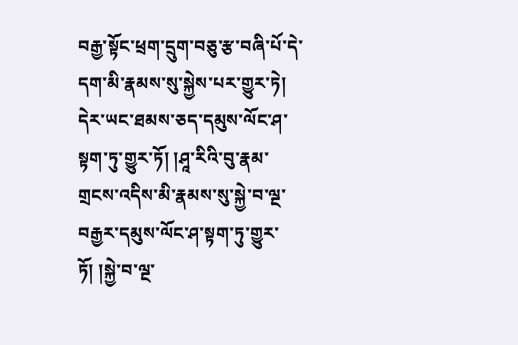བརྒྱ་སྟོང་ཕྲག་དྲུག་བཅུ་རྩ་བཞི་པོ་དེ་དག་མི་རྣམས་སུ་སྐྱེས་པར་གྱུར་ཏེ། དེར་ཡང་ཐམས་ཅད་དམུས་ལོང་ཤ་སྟག་ཏུ་གྱུར་ཏོ། །ཤཱ་རིའི་བུ་རྣམ་གྲངས་འདིས་མི་རྣམས་སུ་སྐྱེ་བ་ལྔ་བརྒྱར་དམུས་ལོང་ཤ་སྟག་ཏུ་གྱུར་ཏོ། །སྐྱེ་བ་ལྔ་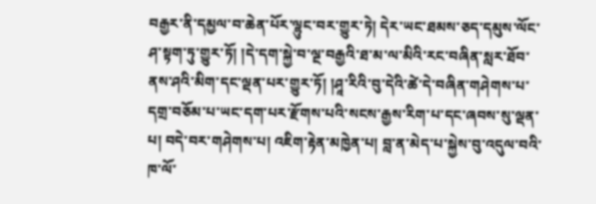བརྒྱར་ནི་དམྱལ་བ་ཆེན་པོར་ལྷུང་བར་གྱུར་ཏེ། དེར་ཡང་ཐམས་ཅད་དམུས་ལོང་ཤ་སྟག་ཏུ་གྱུར་ཏོ། །དེ་དག་སྐྱེ་བ་ལྔ་བརྒྱའི་ཐ་མ་ལ་མིའི་རང་བཞིན་སླར་ཐོབ་ནས་ཤའི་མིག་དང་ལྡན་པར་གྱུར་ཏོ། །ཤཱ་རིའི་བུ་དེའི་ཚེ་དེ་བཞིན་གཤེགས་པ་དགྲ་བཅོམ་པ་ཡང་དག་པར་རྫོགས་པའི་སངས་རྒྱས་རིག་པ་དང་ཞབས་སུ་ལྡན་པ། བདེ་བར་གཤེགས་པ། འཇིག་རྟེན་མཁྱེན་པ། བླ་ན་མེད་པ་སྐྱེས་བུ་འདུལ་བའི་ཁ་ལོ་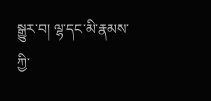སྒྱུར་བ། ལྷ་དང་མི་རྣམས་ཀྱི་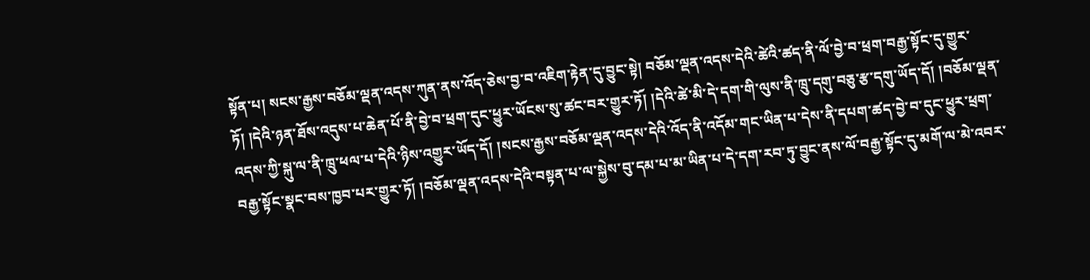སྟོན་པ། སངས་རྒྱས་བཅོམ་ལྡན་འདས་ཀུན་ནས་འོད་ཅེས་བྱ་བ་འཇིག་རྟེན་དུ་བྱུང་སྟེ། བཅོམ་ལྡན་འདས་དེའི་ཚེའི་ཚད་ནི་ལོ་བྱེ་བ་ཕྲག་བརྒྱ་སྟོང་དུ་གྱུར་ཏོ། །དེའི་ཉན་ཐོས་འདུས་པ་ཆེན་པོ་ནི་བྱེ་བ་ཕྲག་དུང་ཕྱུར་ཡོངས་སུ་ཚང་བར་གྱུར་ཏོ། །དེའི་ཚེ་མི་དེ་དག་གི་ལུས་ནི་ཁྲུ་དགུ་བཅུ་རྩ་དགུ་ཡོད་དོ། །བཅོམ་ལྡན་འདས་ཀྱི་སྐུ་ལ་ནི་ཁྲུ་ཕལ་པ་དེའི་ཉིས་འགྱུར་ཡོད་དོ། །སངས་རྒྱས་བཅོམ་ལྡན་འདས་དེའི་འོད་ནི་འདོམ་གང་ཡིན་པ་དེས་ནི་དཔག་ཚད་བྱེ་བ་དུང་ཕྱུར་ཕྲག་བརྒྱ་སྟོང་སྣང་བས་ཁྱབ་པར་གྱུར་ཏོ། །བཅོམ་ལྡན་འདས་དེའི་བསྟན་པ་ལ་སྐྱེས་བུ་དམ་པ་མ་ཡིན་པ་དེ་དག་རབ་ཏུ་བྱུང་ནས་ལོ་བརྒྱ་སྟོང་དུ་མགོ་ལ་མེ་འབར་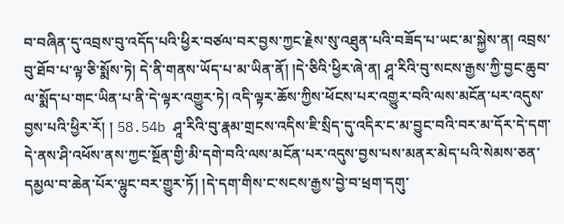བ་བཞིན་དུ་འབྲས་བུ་འདོད་པའི་ཕྱིར་བཙལ་བར་བྱས་ཀྱང་རྗེས་སུ་འཐུན་པའི་བཟོད་པ་ཡང་མ་སྐྱེས་ན། འབྲས་བུ་ཐོབ་པ་ལྟ་ཅི་སྨོས་ཏེ། དེ་ནི་གནས་ཡོད་པ་མ་ཡིན་ནོ། །དེ་ཅིའི་ཕྱིར་ཞེ་ན། ཤཱ་རིའི་བུ་སངས་རྒྱས་ཀྱི་བྱང་ཆུབ་ལ་སྨོད་པ་གང་ཡིན་པ་ནི་དེ་ལྟར་འགྱུར་ཏེ། འདི་ལྟར་ཆོས་ཀྱིས་ཕོངས་པར་འགྱུར་བའི་ལས་མངོན་པར་འདུས་བྱས་པའི་ཕྱིར་རོ། ། 58.54b ཤཱ་རིའི་བུ་རྣམ་གྲངས་འདིས་ཇི་སྲིད་དུ་འདིར་ང་མ་བྱུང་བའི་བར་མ་དོར་དེ་དག་དེ་ནས་ཤི་འཕོས་ནས་ཀྱང་སྔོན་གྱི་མི་དགེ་བའི་ལས་མངོན་པར་འདུས་བྱས་པས་མནར་མེད་པའི་སེམས་ཅན་དམྱལ་བ་ཆེན་པོར་ལྷུང་བར་གྱུར་ཏོ། །དེ་དག་གིས་ང་སངས་རྒྱས་བྱེ་བ་ཕྲག་དགུ་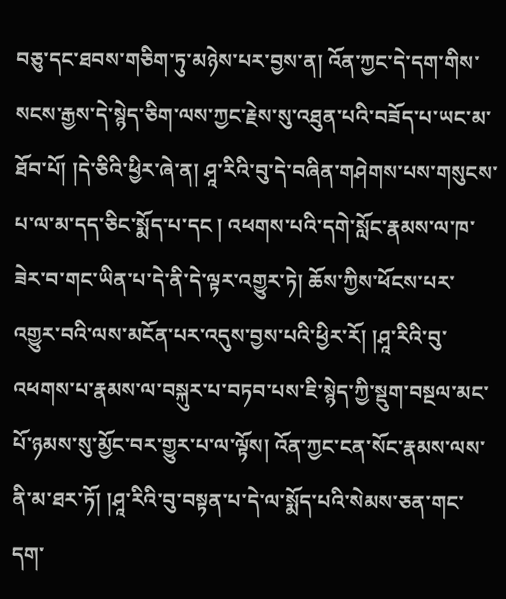བཅུ་དང་ཐབས་གཅིག་ཏུ་མཉེས་པར་བྱས་ན། འོན་ཀྱང་དེ་དག་གིས་སངས་རྒྱས་དེ་སྙེད་ཅིག་ལས་ཀྱང་རྗེས་སུ་འཐུན་པའི་བཟོད་པ་ཡང་མ་ཐོབ་པོ། །དེ་ཅིའི་ཕྱིར་ཞེ་ན། ཤཱ་རིའི་བུ་དེ་བཞིན་གཤེགས་པས་གསུངས་པ་ལ་མ་དད་ཅིང་སྨོད་པ་དང ། འཕགས་པའི་དགེ་སློང་རྣམས་ལ་ཁ་ཟེར་བ་གང་ཡིན་པ་དེ་ནི་དེ་ལྟར་འགྱུར་ཏེ། ཆོས་ཀྱིས་ཕོངས་པར་འགྱུར་བའི་ལས་མངོན་པར་འདུས་བྱས་པའི་ཕྱིར་རོ། །ཤཱ་རིའི་བུ་འཕགས་པ་རྣམས་ལ་བསྐུར་པ་བཏབ་པས་ཇི་སྙེད་ཀྱི་སྡུག་བསྔལ་མང་པོ་ཉམས་སུ་མྱོང་བར་གྱུར་པ་ལ་ལྟོས། འོན་ཀྱང་ངན་སོང་རྣམས་ལས་ནི་མ་ཐར་ཏོ། །ཤཱ་རིའི་བུ་བསྟན་པ་དེ་ལ་སྨོད་པའི་སེམས་ཅན་གང་དག་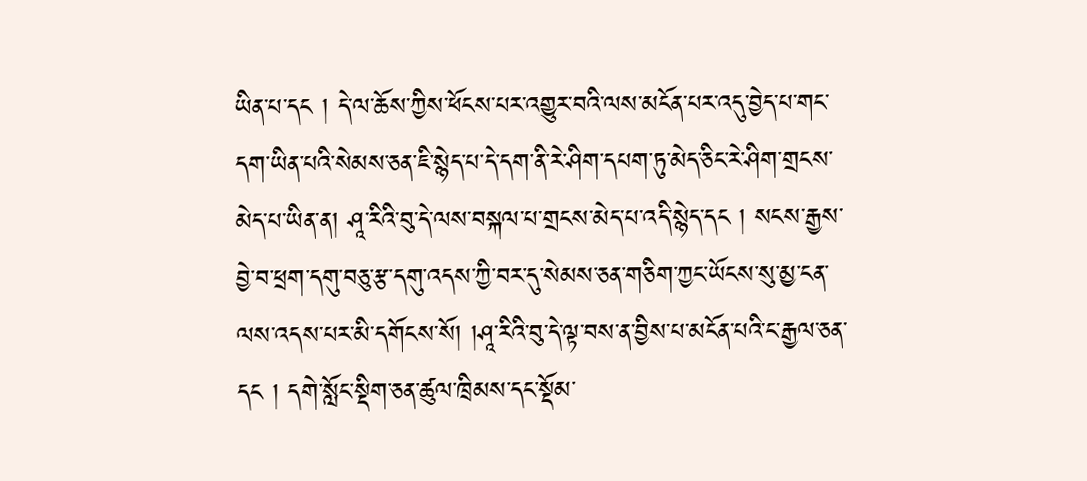ཡིན་པ་དང ། དེ་ལ་ཆོས་ཀྱིས་ཕོངས་པར་འགྱུར་བའི་ལས་མངོན་པར་འདུ་བྱེད་པ་གང་དག་ཡིན་པའི་སེམས་ཅན་ཇི་སྙེད་པ་དེ་དག་ནི་རེ་ཤིག་དཔག་ཏུ་མེད་ཅིང་རེ་ཤིག་གྲངས་མེད་པ་ཡིན་ན། ཤཱ་རིའི་བུ་དེ་ལས་བསྐལ་པ་གྲངས་མེད་པ་འདི་སྙེད་དང ། སངས་རྒྱས་བྱེ་བ་ཕྲག་དགུ་བཅུ་རྩ་དགུ་འདས་ཀྱི་བར་དུ་སེམས་ཅན་གཅིག་ཀྱང་ཡོངས་སུ་མྱ་ངན་ལས་འདས་པར་མི་དགོངས་སོ། །ཤཱ་རིའི་བུ་དེ་ལྟ་བས་ན་བྱིས་པ་མངོན་པའི་ང་རྒྱལ་ཅན་དང ། དགེ་སློང་སྡིག་ཅན་ཚུལ་ཁྲིམས་དང་སྡོམ་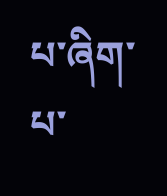པ་ཞིག་པ་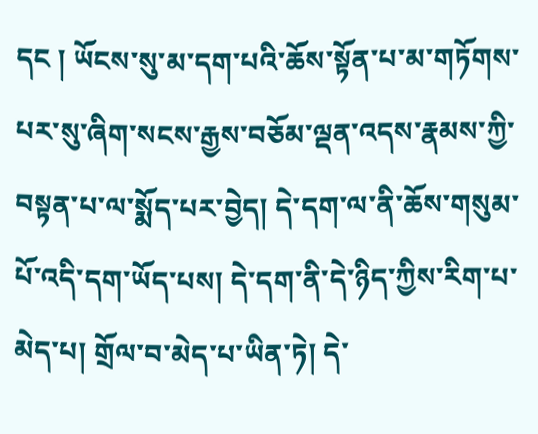དང ། ཡོངས་སུ་མ་དག་པའི་ཆོས་སྟོན་པ་མ་གཏོགས་པར་སུ་ཞིག་སངས་རྒྱས་བཅོམ་ལྡན་འདས་རྣམས་ཀྱི་བསྟན་པ་ལ་སྨོད་པར་བྱེད། དེ་དག་ལ་ནི་ཆོས་གསུམ་པོ་འདི་དག་ཡོད་པས། དེ་དག་ནི་དེ་ཉིད་ཀྱིས་རིག་པ་མེད་པ། གྲོལ་བ་མེད་པ་ཡིན་ཏེ། དེ་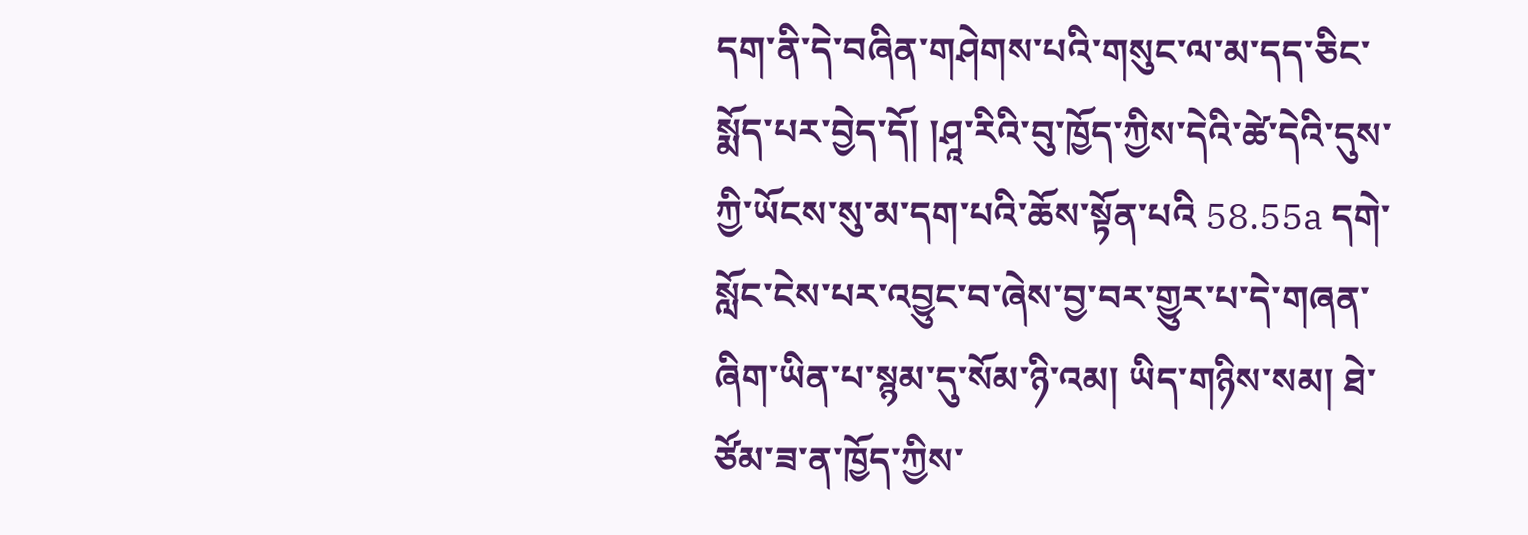དག་ནི་དེ་བཞིན་གཤེགས་པའི་གསུང་ལ་མ་དད་ཅིང་སྨོད་པར་བྱེད་དོ། །ཤཱ་རིའི་བུ་ཁྱོད་ཀྱིས་དེའི་ཚེ་དེའི་དུས་ཀྱི་ཡོངས་སུ་མ་དག་པའི་ཆོས་སྟོན་པའི 58.55a དགེ་སློང་ངེས་པར་འབྱུང་བ་ཞེས་བྱ་བར་གྱུར་པ་དེ་གཞན་ཞིག་ཡིན་པ་སྙམ་དུ་སོམ་ཉི་འམ། ཡིད་གཉིས་སམ། ཐེ་ཙོམ་ཟ་ན་ཁྱོད་ཀྱིས་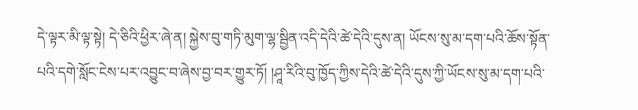དེ་ལྟར་མི་ལྟ་སྟེ། དེ་ཅིའི་ཕྱིར་ཞེ་ན། སྐྱེས་བུ་གཏི་མུག་ལྷ་སྦྱིན་འདི་དེའི་ཚེ་དེའི་དུས་ན། ཡོངས་སུ་མ་དག་པའི་ཆོས་སྟོན་པའི་དགེ་སློང་ངེས་པར་འབྱུང་བ་ཞེས་བྱ་བར་གྱུར་ཏོ། །ཤཱ་རིའི་བུ་ཁྱོད་ཀྱིས་དེའི་ཚེ་དེའི་དུས་ཀྱི་ཡོངས་སུ་མ་དག་པའི་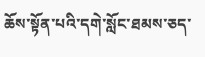ཆོས་སྟོན་པའི་དགེ་སློང་ཐམས་ཅད་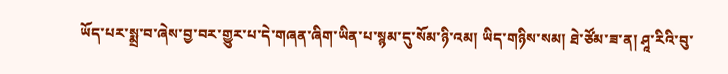ཡོད་པར་སྨྲ་བ་ཞེས་བྱ་བར་གྱུར་པ་དེ་གཞན་ཞིག་ཡིན་པ་སྙམ་དུ་སོམ་ཉི་འམ། ཡིད་གཉིས་སམ། ཐེ་ཙོམ་ཟ་ན། ཤཱ་རིའི་བུ་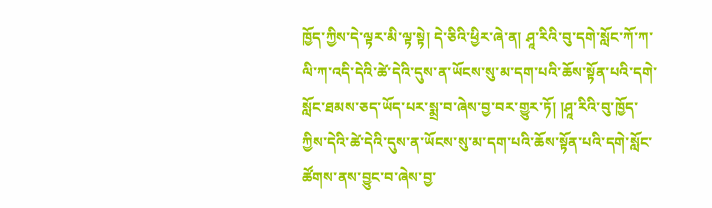ཁྱོད་ཀྱིས་དེ་ལྟར་མི་ལྟ་སྟེ། དེ་ཅིའི་ཕྱིར་ཞེ་ན། ཤཱ་རིའི་བུ་དགེ་སློང་ཀོ་ཀ་ལི་ཀ་འདི་དེའི་ཚེ་དེའི་དུས་ན་ཡོངས་སུ་མ་དག་པའི་ཆོས་སྟོན་པའི་དགེ་སློང་ཐམས་ཅད་ཡོད་པར་སྨྲ་བ་ཞེས་བྱ་བར་གྱུར་ཏོ། །ཤཱ་རིའི་བུ་ཁྱོད་ཀྱིས་དེའི་ཚེ་དེའི་དུས་ན་ཡོངས་སུ་མ་དག་པའི་ཆོས་སྟོན་པའི་དགེ་སློང་ཚོགས་ནས་བྱུང་བ་ཞེས་བྱ་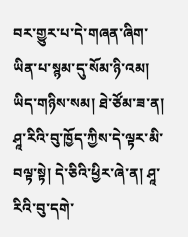བར་གྱུར་པ་དེ་གཞན་ཞིག་ཡིན་པ་སྙམ་དུ་སོམ་ཉི་འམ། ཡིད་གཉིས་སམ། ཐེ་ཙོམ་ཟ་ན། ཤཱ་རིའི་བུ་ཁྱོད་ཀྱིས་དེ་ལྟར་མི་བལྟ་སྟེ། དེ་ཅིའི་ཕྱིར་ཞེ་ན། ཤཱ་རིའི་བུ་དགེ་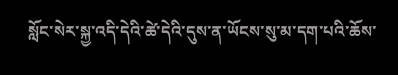སློང་སེར་སྐྱ་འདི་དེའི་ཚེ་དེའི་དུས་ན་ཡོངས་སུ་མ་དག་པའི་ཆོས་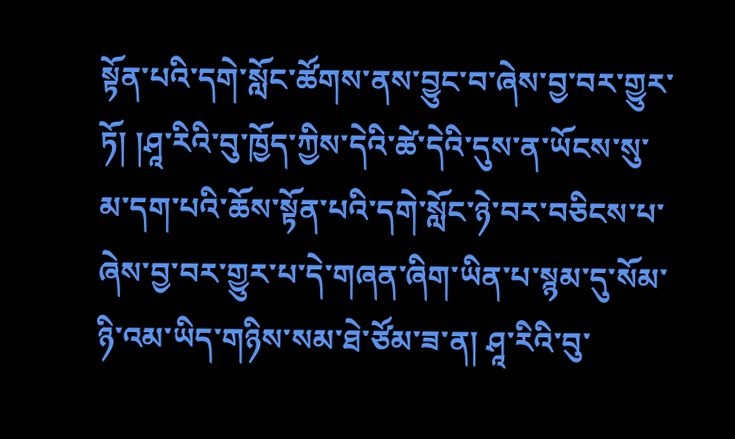སྟོན་པའི་དགེ་སློང་ཚོགས་ནས་བྱུང་བ་ཞེས་བྱ་བར་གྱུར་ཏོ། །ཤཱ་རིའི་བུ་ཁྱོད་ཀྱིས་དེའི་ཚེ་དེའི་དུས་ན་ཡོངས་སུ་མ་དག་པའི་ཆོས་སྟོན་པའི་དགེ་སློང་ཉེ་བར་བཅིངས་པ་ཞེས་བྱ་བར་གྱུར་པ་དེ་གཞན་ཞིག་ཡིན་པ་སྙམ་དུ་སོམ་ཉི་འམ་ཡིད་གཉིས་སམ་ཐེ་ཙོམ་ཟ་ན། ཤཱ་རིའི་བུ་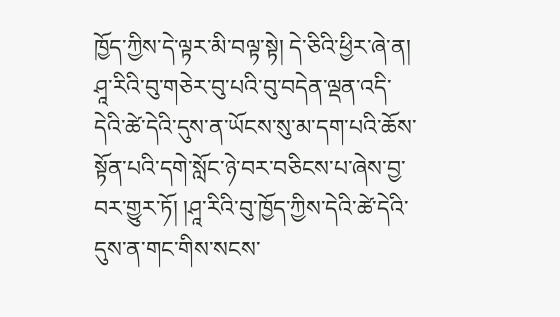ཁྱོད་ཀྱིས་དེ་ལྟར་མི་བལྟ་སྟེ། དེ་ཅིའི་ཕྱིར་ཞེ་ན། ཤཱ་རིའི་བུ་གཅེར་བུ་པའི་བུ་བདེན་ལྡན་འདི་དེའི་ཚེ་དེའི་དུས་ན་ཡོངས་སུ་མ་དག་པའི་ཆོས་སྟོན་པའི་དགེ་སློང་ཉེ་བར་བཅིངས་པ་ཞེས་བྱ་བར་གྱུར་ཏོ། །ཤཱ་རིའི་བུ་ཁྱོད་ཀྱིས་དེའི་ཚེ་དེའི་དུས་ན་གང་གིས་སངས་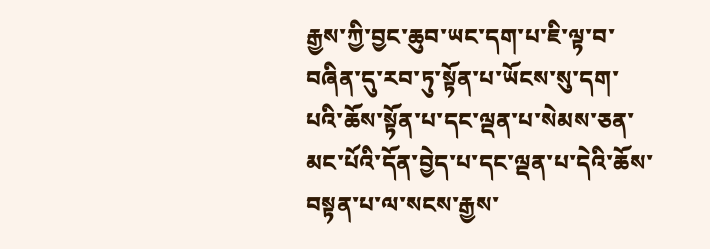རྒྱས་ཀྱི་བྱང་ཆུབ་ཡང་དག་པ་ཇི་ལྟ་བ་བཞིན་དུ་རབ་ཏུ་སྟོན་པ་ཡོངས་སུ་དག་པའི་ཆོས་སྟོན་པ་དང་ལྡན་པ་སེམས་ཅན་མང་པོའི་དོན་བྱེད་པ་དང་ལྡན་པ་དེའི་ཆོས་བསྟན་པ་ལ་སངས་རྒྱས་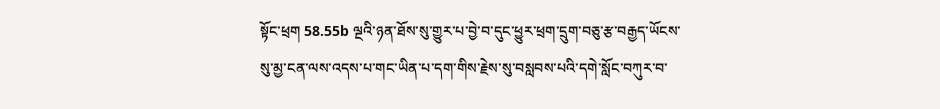སྟོང་ཕྲག 58.55b ལྔའི་ཉན་ཐོས་སུ་གྱུར་པ་བྱེ་བ་དུང་ཕྱུར་ཕྲག་དྲུག་བཅུ་རྩ་བརྒྱད་ཡོངས་སུ་མྱ་ངན་ལས་འདས་པ་གང་ཡིན་པ་དག་གིས་རྗེས་སུ་བསླབས་པའི་དགེ་སློང་བཀུར་བ་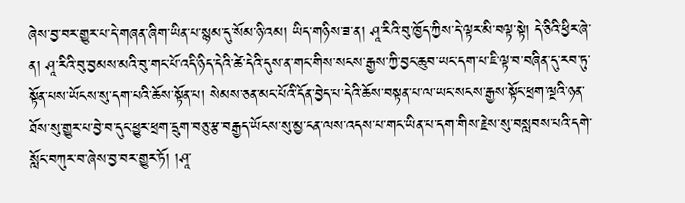ཞེས་བྱ་བར་གྱུར་པ་དེ་གཞན་ཞིག་ཡིན་པ་སྙམ་དུ་སོམ་ཉི་འམ། ཡིད་གཉིས་ཟ་ན། ཤཱ་རིའི་བུ་ཁྱོད་ཀྱིས་དེ་ལྟར་མི་བལྟ་སྟེ། དེ་ཅིའི་ཕྱིར་ཞེ་ན། ཤཱ་རིའི་བུ་བྱམས་མའི་བུ་གང་པོ་འདི་ཉིད་དེའི་ཚེ་དེའི་དུས་ན་གང་གིས་སངས་རྒྱས་ཀྱི་བྱང་ཆུབ་ཡང་དག་པ་ཇི་ལྟ་བ་བཞིན་དུ་རབ་ཏུ་སྟོན་པས་ཡོངས་སུ་དག་པའི་ཆོས་སྟོན་པ། སེམས་ཅན་མང་པོའི་དོན་བྱེད་པ་དེའི་ཆོས་བསྟན་པ་ལ་ཡང་སངས་རྒྱས་སྟོང་ཕྲག་ལྔའི་ཉན་ཐོས་སུ་གྱུར་པ་བྱེ་བ་དུང་ཕྱུར་ཕྲག་དྲུག་བཅུ་རྩ་བརྒྱད་ཡོངས་སུ་མྱ་ངན་ལས་འདས་པ་གང་ཡིན་པ་དག་གིས་རྗེས་སུ་བསླབས་པའི་དགེ་སློང་བཀུར་བ་ཞེས་བྱ་བར་གྱུར་ཏོ། །ཤཱ་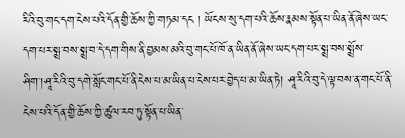རིའི་བུ་གང་དག་ངེས་པའི་དོན་གྱི་ཆོས་ཀྱི་གཏམ་དང ། ཡོངས་སུ་དག་པའི་ཆོས་རྣམས་སྟོན་པ་ཡིན་ནོ་ཞེས་ཡང་དག་པར་སྨྲ་བས་སྨྲ་བ་དེ་དག་གིས་ནི་བྱམས་མའི་བུ་གང་པོ་ཁོ་ན་ཡིན་ནོ་ཞེས་ཡང་དག་པར་སྨྲ་བས་སྨྲོས་ཤིག་།ཤཱ་རིའི་བུ་དགེ་སློང་གང་པོ་ནི་ངེས་པ་མ་ཡིན་པ་ངེས་པར་བྱེད་པ་མ་ཡིན་ཏེ། ཤཱ་རིའི་བུ་དེ་ལྟ་བས་ན་གང་པོ་ནི་ངེས་པའི་དོན་གྱི་ཆོས་ཀྱི་ཚུལ་རབ་ཏུ་སྟོན་པ་ཡིན་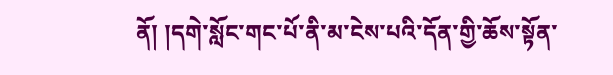ནོ། །དགེ་སློང་གང་པོ་ནི་མ་ངེས་པའི་དོན་གྱི་ཆོས་སྟོན་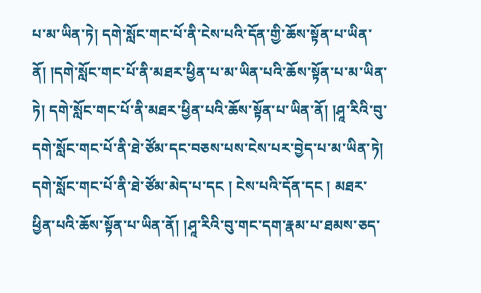པ་མ་ཡིན་ཏེ། དགེ་སློང་གང་པོ་ནི་ངེས་པའི་དོན་གྱི་ཆོས་སྟོན་པ་ཡིན་ནོ། །དགེ་སློང་གང་པོ་ནི་མཐར་ཕྱིན་པ་མ་ཡིན་པའི་ཆོས་སྟོན་པ་མ་ཡིན་ཏེ། དགེ་སློང་གང་པོ་ནི་མཐར་ཕྱིན་པའི་ཆོས་སྟོན་པ་ཡིན་ནོ། །ཤཱ་རིའི་བུ་དགེ་སློང་གང་པོ་ནི་ཐེ་ཙོམ་དང་བཅས་པས་ངེས་པར་བྱེད་པ་མ་ཡིན་ཏེ། དགེ་སློང་གང་པོ་ནི་ཐེ་ཙོམ་མེད་པ་དང ། ངེས་པའི་དོན་དང ། མཐར་ཕྱིན་པའི་ཆོས་སྟོན་པ་ཡིན་ནོ། །ཤཱ་རིའི་བུ་གང་དག་རྣམ་པ་ཐམས་ཅད་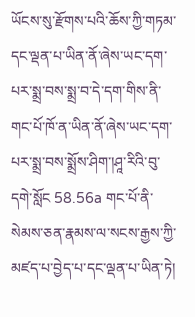ཡོངས་སུ་རྫོགས་པའི་ཆོས་ཀྱི་གཏམ་དང་ལྡན་པ་ཡིན་ནོ་ཞེས་ཡང་དག་པར་སྨྲ་བས་སྨྲ་བ་དེ་དག་གིས་ནི་གང་པོ་ཁོ་ན་ཡིན་ནོ་ཞེས་ཡང་དག་པར་སྨྲ་བས་སྨྲོས་ཤིག་།ཤཱ་རིའི་བུ་དགེ་སློང 58.56a གང་པོ་ནི་སེམས་ཅན་རྣམས་ལ་སངས་རྒྱས་ཀྱི་མཛད་པ་བྱེད་པ་དང་ལྡན་པ་ཡིན་ཏེ།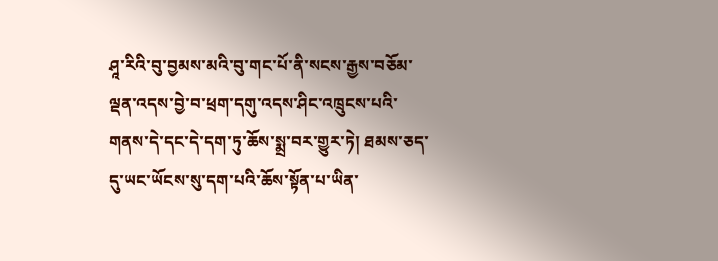ཤཱ་རིའི་བུ་བྱམས་མའི་བུ་གང་པོ་ནི་སངས་རྒྱས་བཅོམ་ལྡན་འདས་བྱེ་བ་ཕྲག་དགུ་འདས་ཤིང་འཁྲུངས་པའི་གནས་དེ་དང་དེ་དག་ཏུ་ཆོས་སྨྲ་བར་གྱུར་ཏེ། ཐམས་ཅད་དུ་ཡང་ཡོངས་སུ་དག་པའི་ཆོས་སྟོན་པ་ཡིན་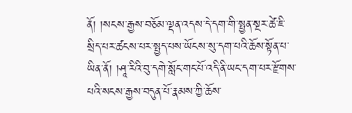ནོ། །སངས་རྒྱས་བཅོམ་ལྡན་འདས་དེ་དག་གི་སྤྱན་སྔར་ཚེ་ཇི་སྲིད་པར་ཚངས་པར་སྤྱད་པས་ཡོངས་སུ་དག་པའི་ཆོས་སྟོན་པ་ཡིན་ནོ། །ཤཱ་རིའི་བུ་དགེ་སློང་གང་པོ་འདི་ནི་ཡང་དག་པར་རྫོགས་པའི་སངས་རྒྱས་བདུན་པོ་རྣམས་ཀྱི་ཆོས་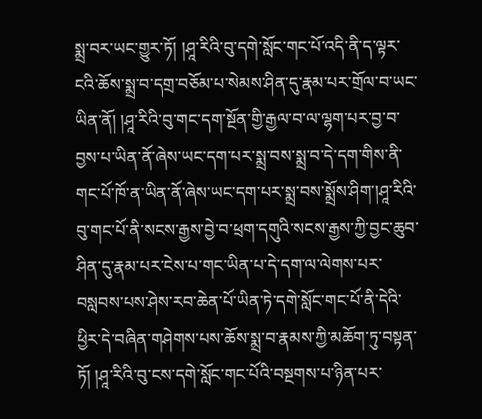སྨྲ་བར་ཡང་གྱུར་ཏོ། །ཤཱ་རིའི་བུ་དགེ་སློང་གང་པོ་འདི་ནི་ད་ལྟར་ངའི་ཆོས་སྨྲ་བ་དགྲ་བཅོམ་པ་སེམས་ཤིན་དུ་རྣམ་པར་གྲོལ་བ་ཡང་ཡིན་ནོ། །ཤཱ་རིའི་བུ་གང་དག་སྔོན་གྱི་རྒྱལ་བ་ལ་ལྷག་པར་བྱ་བ་བྱས་པ་ཡིན་ནོ་ཞེས་ཡང་དག་པར་སྨྲ་བས་སྨྲ་བ་དེ་དག་གིས་ནི་གང་པོ་ཁོ་ན་ཡིན་ནོ་ཞེས་ཡང་དག་པར་སྨྲ་བས་སྨྲོས་ཤིག་།ཤཱ་རིའི་བུ་གང་པོ་ནི་སངས་རྒྱས་བྱེ་བ་ཕྲག་དགུའི་སངས་རྒྱས་ཀྱི་བྱང་ཆུབ་ཤིན་དུ་རྣམ་པར་ངེས་པ་གང་ཡིན་པ་དེ་དག་ལ་ལེགས་པར་བསླབས་པས་ཤེས་རབ་ཆེན་པོ་ཡིན་ཏེ་དགེ་སློང་གང་པོ་ནི་དེའི་ཕྱིར་དེ་བཞིན་གཤེགས་པས་ཆོས་སྨྲ་བ་རྣམས་ཀྱི་མཆོག་ཏུ་བསྟན་ཏོ། །ཤཱ་རིའི་བུ་ངས་དགེ་སློང་གང་པོའི་བསྔགས་པ་ཉིན་པར་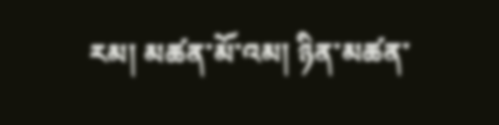རམ། མཚན་མོ་འམ། ཉིན་མཚན་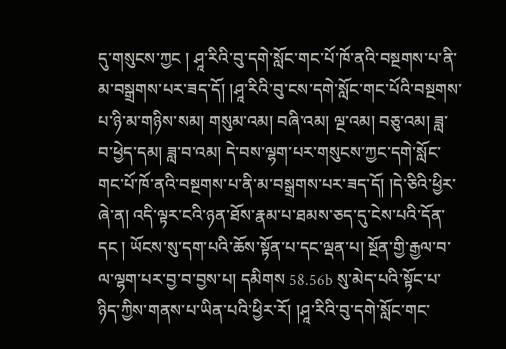དུ་གསུངས་ཀྱང ། ཤཱ་རིའི་བུ་དགེ་སློང་གང་པོ་ཁོ་ནའི་བསྔགས་པ་ནི་མ་བསྒྲགས་པར་ཟད་དོ། །ཤཱ་རིའི་བུ་ངས་དགེ་སློང་གང་པོའི་བསྔགས་པ་ཉི་མ་གཉིས་སམ། གསུམ་འམ། བཞི་འམ། ལྔ་འམ། བཅུ་འམ། ཟླ་བ་ཕྱེད་དམ། ཟླ་བ་འམ། དེ་བས་ལྷག་པར་གསུངས་ཀྱང་དགེ་སློང་གང་པོ་ཁོ་ནའི་བསྔགས་པ་ནི་མ་བསྒྲགས་པར་ཟད་དོ། །དེ་ཅིའི་ཕྱིར་ཞེ་ན། འདི་ལྟར་ངའི་ཉན་ཐོས་རྣམ་པ་ཐམས་ཅད་དུ་ངེས་པའི་དོན་དང ། ཡོངས་སུ་དག་པའི་ཆོས་སྟོན་པ་དང་ལྡན་པ། སྔོན་གྱི་རྒྱལ་བ་ལ་ལྷག་པར་བྱ་བ་བྱས་པ། དམིགས 58.56b སུ་མེད་པའི་སྟོང་པ་ཉིད་ཀྱིས་གནས་པ་ཡིན་པའི་ཕྱིར་རོ། །ཤཱ་རིའི་བུ་དགེ་སློང་གང་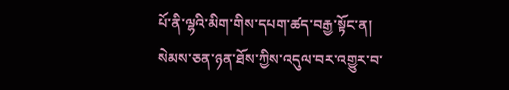པོ་ནི་ལྷའི་མིག་གིས་དཔག་ཚད་བརྒྱ་སྟོང་ན། སེམས་ཅན་ཉན་ཐོས་ཀྱིས་འདུལ་བར་འགྱུར་བ་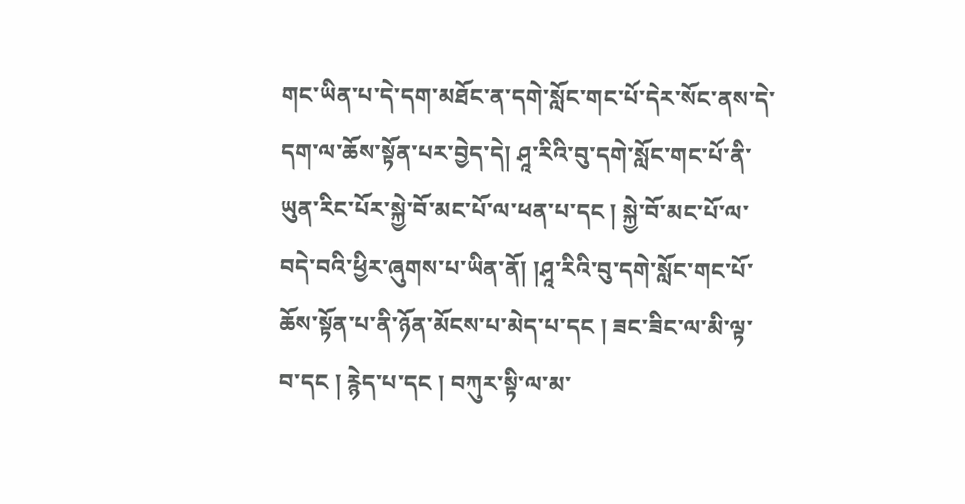གང་ཡིན་པ་དེ་དག་མཐོང་ན་དགེ་སློང་གང་པོ་དེར་སོང་ནས་དེ་དག་ལ་ཆོས་སྟོན་པར་བྱེད་དེ། ཤཱ་རིའི་བུ་དགེ་སློང་གང་པོ་ནི་ཡུན་རིང་པོར་སྐྱེ་བོ་མང་པོ་ལ་ཕན་པ་དང ། སྐྱེ་བོ་མང་པོ་ལ་བདེ་བའི་ཕྱིར་ཞུགས་པ་ཡིན་ནོ། །ཤཱ་རིའི་བུ་དགེ་སློང་གང་པོ་ཆོས་སྟོན་པ་ནི་ཉོན་མོངས་པ་མེད་པ་དང ། ཟང་ཟིང་ལ་མི་ལྟ་བ་དང ། རྙེད་པ་དང ། བཀུར་སྟི་ལ་མ་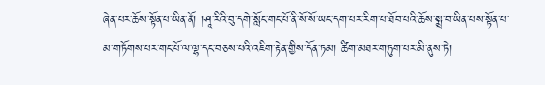ཞེན་པར་ཆོས་སྟོན་པ་ཡིན་ནོ། །ཤཱ་རིའི་བུ་དགེ་སློང་གང་པོ་ནི་སོ་སོ་ཡང་དག་པར་རིག་པ་ཐོབ་པའི་ཆོས་སྨྲ་བ་ཡིན་པས་སྟོན་པ་མ་གཏོགས་པར་གང་པོ་ལ་ལྷ་དང་བཅས་པའི་འཇིག་རྟེན་གྱིས་དོན་ཏམ། ཚིག་མཐར་གཏུག་པར་མི་ནུས་ཏེ།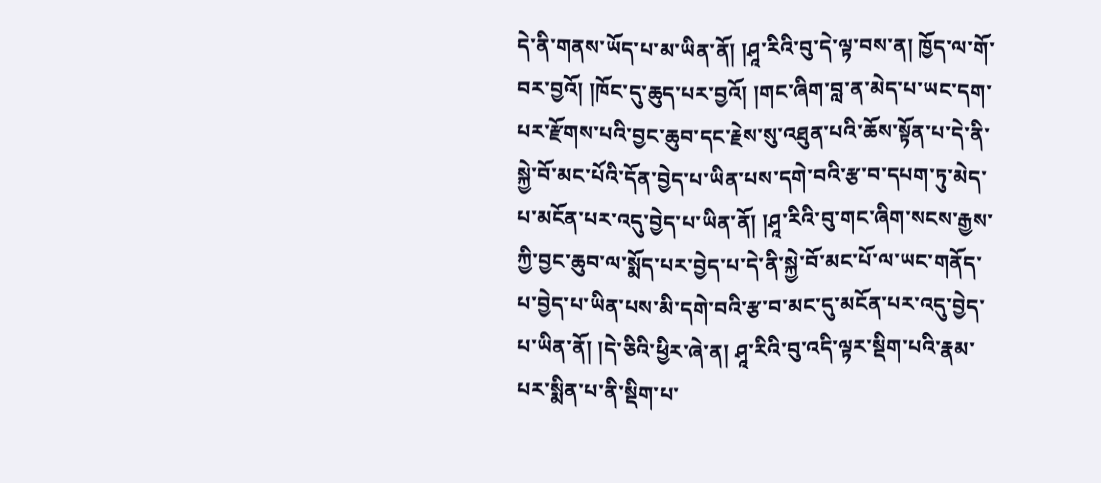དེ་ནི་གནས་ཡོད་པ་མ་ཡིན་ནོ། །ཤཱ་རིའི་བུ་དེ་ལྟ་བས་ན། ཁྱོད་ལ་གོ་བར་བྱའོ། །ཁོང་དུ་ཆུད་པར་བྱའོ། །གང་ཞིག་བླ་ན་མེད་པ་ཡང་དག་པར་རྫོགས་པའི་བྱང་ཆུབ་དང་རྗེས་སུ་འཐུན་པའི་ཆོས་སྟོན་པ་དེ་ནི་སྐྱེ་བོ་མང་པོའི་དོན་བྱེད་པ་ཡིན་པས་དགེ་བའི་རྩ་བ་དཔག་ཏུ་མེད་པ་མངོན་པར་འདུ་བྱེད་པ་ཡིན་ནོ། །ཤཱ་རིའི་བུ་གང་ཞིག་སངས་རྒྱས་ཀྱི་བྱང་ཆུབ་ལ་སྨོད་པར་བྱེད་པ་དེ་ནི་སྐྱེ་བོ་མང་པོ་ལ་ཡང་གནོད་པ་བྱེད་པ་ཡིན་པས་མི་དགེ་བའི་རྩ་བ་མང་དུ་མངོན་པར་འདུ་བྱེད་པ་ཡིན་ནོ། །དེ་ཅིའི་ཕྱིར་ཞེ་ན། ཤཱ་རིའི་བུ་འདི་ལྟར་སྡིག་པའི་རྣམ་པར་སྨིན་པ་ནི་སྡིག་པ་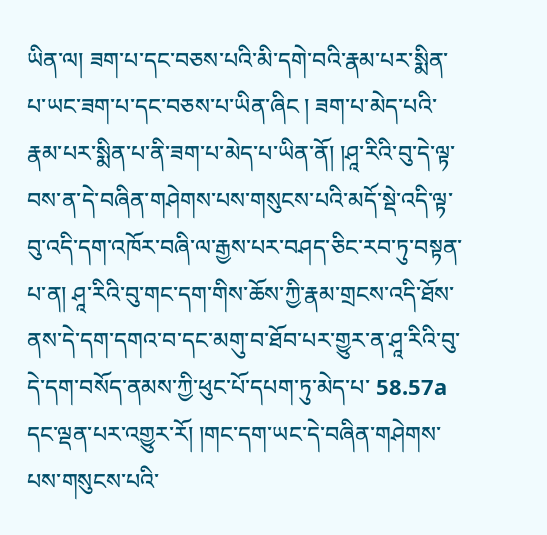ཡིན་ལ། ཟག་པ་དང་བཅས་པའི་མི་དགེ་བའི་རྣམ་པར་སྨིན་པ་ཡང་ཟག་པ་དང་བཅས་པ་ཡིན་ཞིང ། ཟག་པ་མེད་པའི་རྣམ་པར་སྨིན་པ་ནི་ཟག་པ་མེད་པ་ཡིན་ནོ། །ཤཱ་རིའི་བུ་དེ་ལྟ་བས་ན་དེ་བཞིན་གཤེགས་པས་གསུངས་པའི་མདོ་སྡེ་འདི་ལྟ་བུ་འདི་དག་འཁོར་བཞི་ལ་རྒྱས་པར་བཤད་ཅིང་རབ་ཏུ་བསྟན་པ་ན། ཤཱ་རིའི་བུ་གང་དག་གིས་ཆོས་ཀྱི་རྣམ་གྲངས་འདི་ཐོས་ནས་དེ་དག་དགའ་བ་དང་མགུ་བ་ཐོབ་པར་གྱུར་ན་ཤཱ་རིའི་བུ་དེ་དག་བསོད་ནམས་ཀྱི་ཕུང་པོ་དཔག་ཏུ་མེད་པ་ 58.57a དང་ལྡན་པར་འགྱུར་རོ། །གང་དག་ཡང་དེ་བཞིན་གཤེགས་པས་གསུངས་པའི་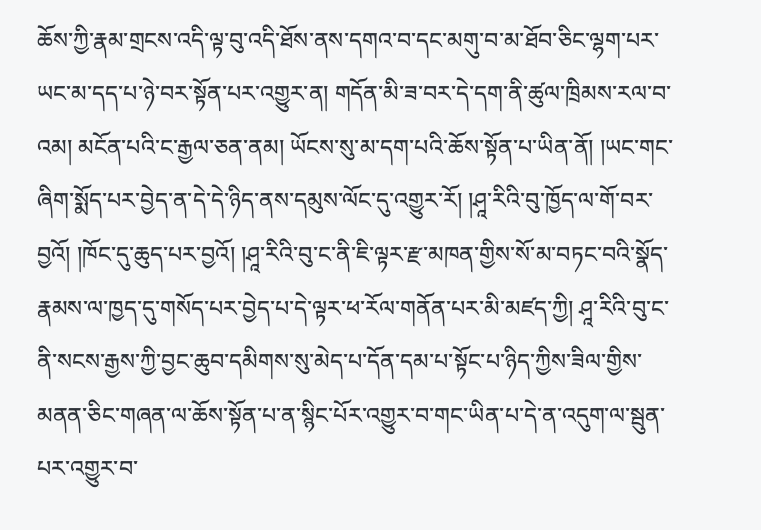ཆོས་ཀྱི་རྣམ་གྲངས་འདི་ལྟ་བུ་འདི་ཐོས་ནས་དགའ་བ་དང་མགུ་བ་མ་ཐོབ་ཅིང་ལྷག་པར་ཡང་མ་དད་པ་ཉེ་བར་སྟོན་པར་འགྱུར་ན། གདོན་མི་ཟ་བར་དེ་དག་ནི་ཚུལ་ཁྲིམས་རལ་བ་འམ། མངོན་པའི་ང་རྒྱལ་ཅན་ནམ། ཡོངས་སུ་མ་དག་པའི་ཆོས་སྟོན་པ་ཡིན་ནོ། །ཡང་གང་ཞིག་སྨོད་པར་བྱེད་ན་དེ་དེ་ཉིད་ནས་དམུས་ལོང་དུ་འགྱུར་རོ། །ཤཱ་རིའི་བུ་ཁྱོད་ལ་གོ་བར་བྱའོ། །ཁོང་དུ་ཆུད་པར་བྱའོ། །ཤཱ་རིའི་བུ་ང་ནི་ཇི་ལྟར་རྫ་མཁན་གྱིས་སོ་མ་བཏང་བའི་སྣོད་རྣམས་ལ་ཁྱད་དུ་གསོད་པར་བྱེད་པ་དེ་ལྟར་ཕ་རོལ་གནོན་པར་མི་མཛད་ཀྱི། ཤཱ་རིའི་བུ་ང་ནི་སངས་རྒྱས་ཀྱི་བྱང་ཆུབ་དམིགས་སུ་མེད་པ་དོན་དམ་པ་སྟོང་པ་ཉིད་ཀྱིས་ཟིལ་གྱིས་མནན་ཅིང་གཞན་ལ་ཆོས་སྟོན་པ་ན་སྙིང་པོར་འགྱུར་བ་གང་ཡིན་པ་དེ་ན་འདུག་ལ་སྦུན་པར་འགྱུར་བ་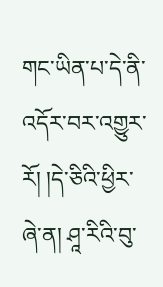གང་ཡིན་པ་དེ་ནི་འདོར་བར་འགྱུར་རོ། །དེ་ཅིའི་ཕྱིར་ཞེ་ན། ཤཱ་རིའི་བུ་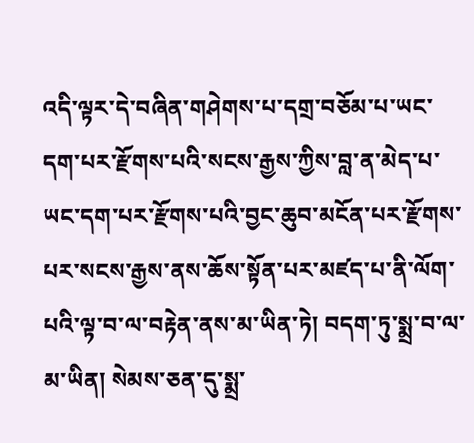འདི་ལྟར་དེ་བཞིན་གཤེགས་པ་དགྲ་བཅོམ་པ་ཡང་དག་པར་རྫོགས་པའི་སངས་རྒྱས་ཀྱིས་བླ་ན་མེད་པ་ཡང་དག་པར་རྫོགས་པའི་བྱང་ཆུབ་མངོན་པར་རྫོགས་པར་སངས་རྒྱས་ནས་ཆོས་སྟོན་པར་མཛད་པ་ནི་ལོག་པའི་ལྟ་བ་ལ་བརྟེན་ནས་མ་ཡིན་ཏེ། བདག་ཏུ་སྨྲ་བ་ལ་མ་ཡིན། སེམས་ཅན་དུ་སྨྲ་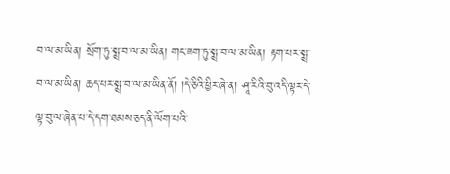བ་ལ་མ་ཡིན། སྲོག་ཏུ་སྨྲ་བ་ལ་མ་ཡིན། གང་ཟག་ཏུ་སྨྲ་བ་ལ་མ་ཡིན། རྟག་པར་སྨྲ་བ་ལ་མ་ཡིན། ཆད་པར་སྨྲ་བ་ལ་མ་ཡིན་ནོ། །དེ་ཅིའི་ཕྱིར་ཞེ་ན། ཤཱ་རིའི་བུ་འདི་ལྟར་དེ་ལྟ་བུ་ལ་ཞེན་པ་དེ་དག་ཐམས་ཅད་ནི་ལོག་པའི་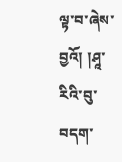ལྟ་བ་ཞེས་བྱའོ། །ཤཱ་རིའི་བུ་བདག་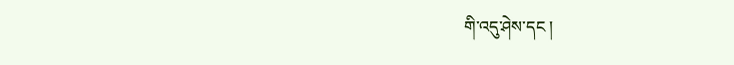གི་འདུ་ཤེས་དང །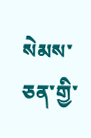སེམས་ཅན་གྱི་